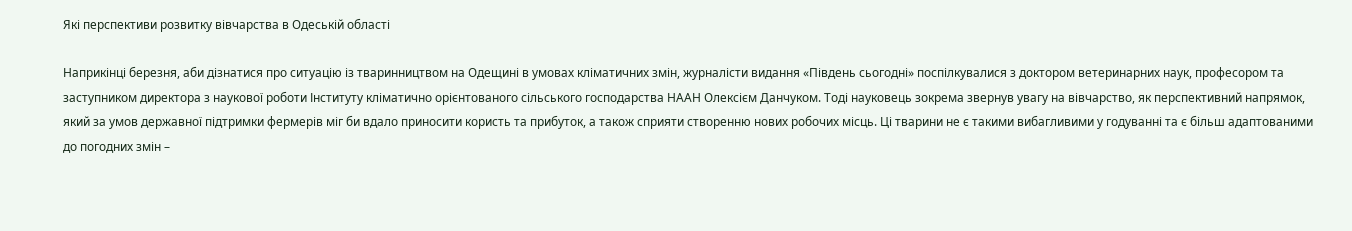Які перспективи розвитку вівчарства в Одеській області

Наприкінці березня, аби дізнатися про ситуацію із тваринництвом на Одещині в умовах кліматичних змін, журналісти видання «Південь сьогодні» поспілкувалися з доктором ветеринарних наук, професором та заступником директора з наукової роботи Інституту кліматично орієнтованого сільського господарства НААН Олексієм Данчуком. Тоді науковець зокрема звернув увагу на вівчарство, як перспективний напрямок, який за умов державної підтримки фермерів міг би вдало приносити користь та прибуток, а також сприяти створенню нових робочих місць. Ці тварини не є такими вибагливими у годуванні та є більш адаптованими до погодних змін –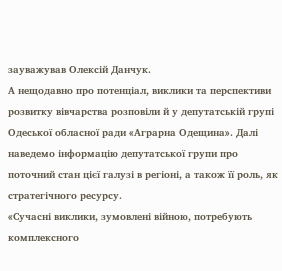зауважував Олексій Данчук.
А нещодавно про потенціал, виклики та перспективи розвитку вівчарства розповіли й у депутатській групі Одеської обласної ради «Аграрна Одещина». Далі наведемо інформацію депутатської групи про поточний стан цієї галузі в регіоні, а також її роль, як стратегічного ресурсу.
«Сучасні виклики, зумовлені війною, потребують комплексного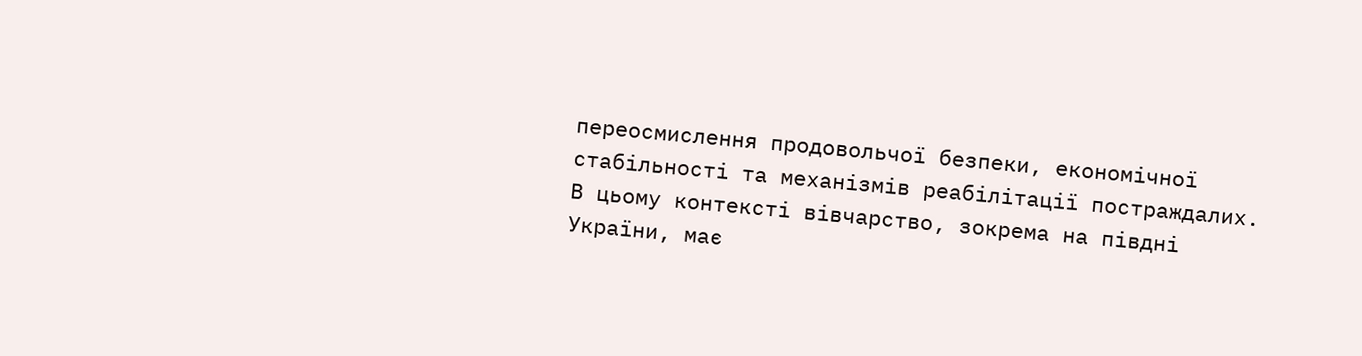переосмислення продовольчої безпеки, економічної стабільності та механізмів реабілітації постраждалих. В цьому контексті вівчарство, зокрема на півдні України, має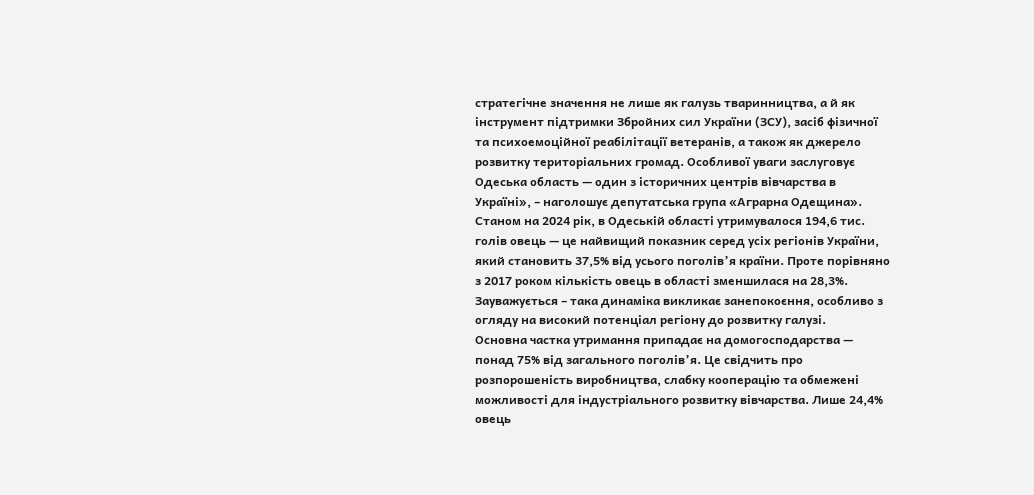стратегічне значення не лише як галузь тваринництва, а й як інструмент підтримки Збройних сил України (ЗСУ), засіб фізичної та психоемоційної реабілітації ветеранів, а також як джерело розвитку територіальних громад. Особливої уваги заслуговує Одеська область — один з історичних центрів вівчарства в Україні», – наголошує депутатська група «Аграрна Одещина».
Станом на 2024 рік, в Одеській області утримувалося 194,6 тис. голів овець — це найвищий показник серед усіх регіонів України, який становить 37,5% від усього поголів’я країни. Проте порівняно з 2017 роком кількість овець в області зменшилася на 28,3%. Зауважується – така динаміка викликає занепокоєння, особливо з огляду на високий потенціал регіону до розвитку галузі.
Основна частка утримання припадає на домогосподарства — понад 75% від загального поголів’я. Це свідчить про розпорошеність виробництва, слабку кооперацію та обмежені можливості для індустріального розвитку вівчарства. Лише 24,4% овець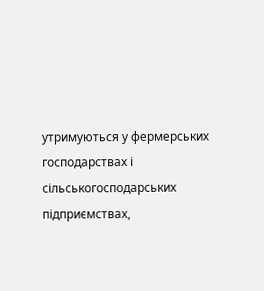утримуються у фермерських господарствах і сільськогосподарських підприємствах,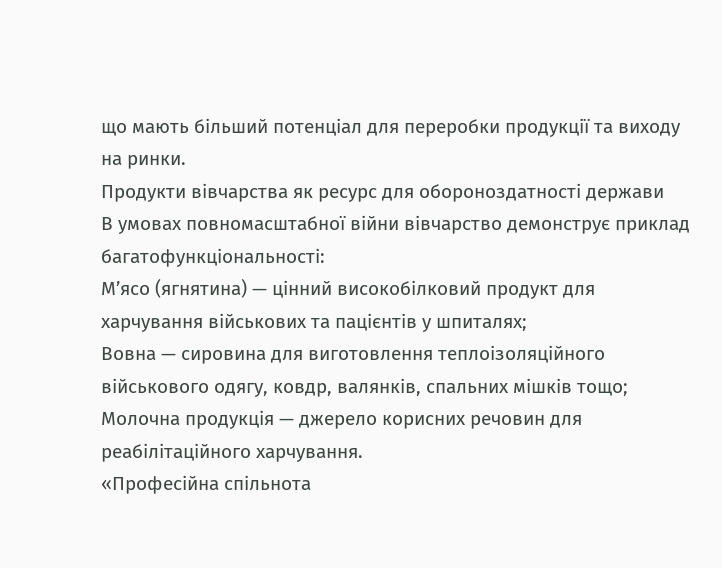що мають більший потенціал для переробки продукції та виходу на ринки.
Продукти вівчарства як ресурс для обороноздатності держави
В умовах повномасштабної війни вівчарство демонструє приклад багатофункціональності:
М’ясо (ягнятина) — цінний високобілковий продукт для харчування військових та пацієнтів у шпиталях;
Вовна — сировина для виготовлення теплоізоляційного військового одягу, ковдр, валянків, спальних мішків тощо;
Молочна продукція — джерело корисних речовин для реабілітаційного харчування.
«Професійна спільнота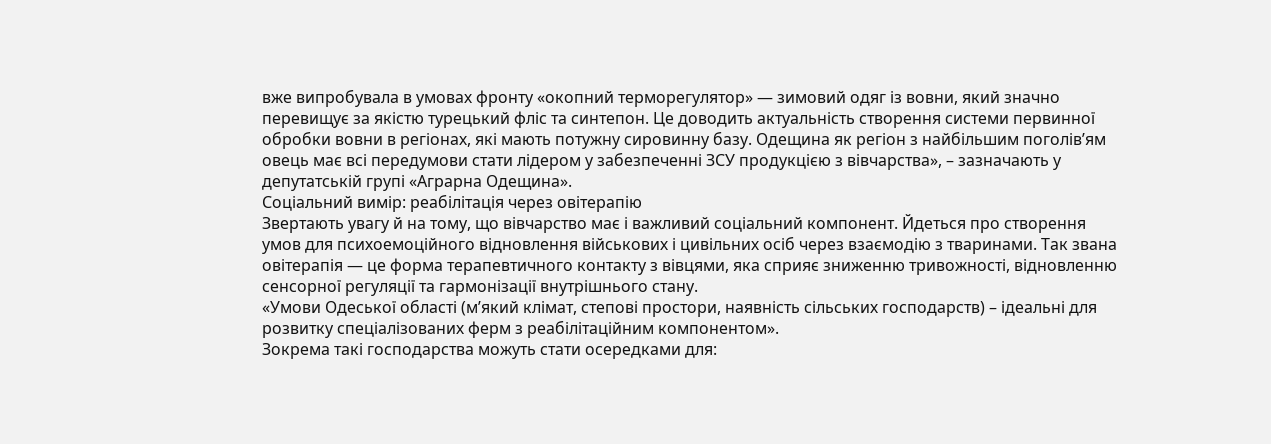вже випробувала в умовах фронту «окопний терморегулятор» — зимовий одяг із вовни, який значно перевищує за якістю турецький фліс та синтепон. Це доводить актуальність створення системи первинної обробки вовни в регіонах, які мають потужну сировинну базу. Одещина як регіон з найбільшим поголів’ям овець має всі передумови стати лідером у забезпеченні ЗСУ продукцією з вівчарства», – зазначають у депутатській групі «Аграрна Одещина».
Соціальний вимір: реабілітація через овітерапію
Звертають увагу й на тому, що вівчарство має і важливий соціальний компонент. Йдеться про створення умов для психоемоційного відновлення військових і цивільних осіб через взаємодію з тваринами. Так звана овітерапія — це форма терапевтичного контакту з вівцями, яка сприяє зниженню тривожності, відновленню сенсорної регуляції та гармонізації внутрішнього стану.
«Умови Одеської області (м’який клімат, степові простори, наявність сільських господарств) – ідеальні для розвитку спеціалізованих ферм з реабілітаційним компонентом».
Зокрема такі господарства можуть стати осередками для: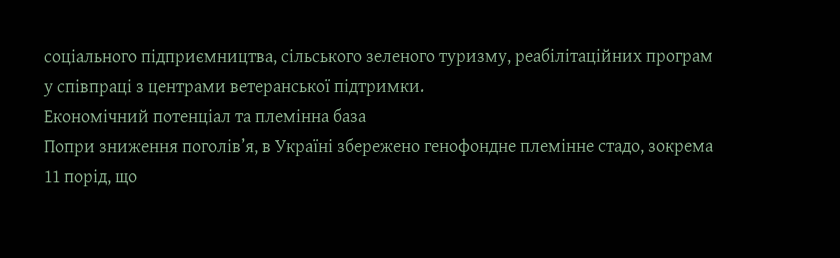соціального підприємництва, сільського зеленого туризму, реабілітаційних програм у співпраці з центрами ветеранської підтримки.
Економічний потенціал та племінна база
Попри зниження поголів’я, в Україні збережено генофондне племінне стадо, зокрема 11 порід, що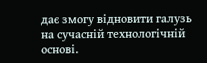дає змогу відновити галузь на сучасній технологічній основі.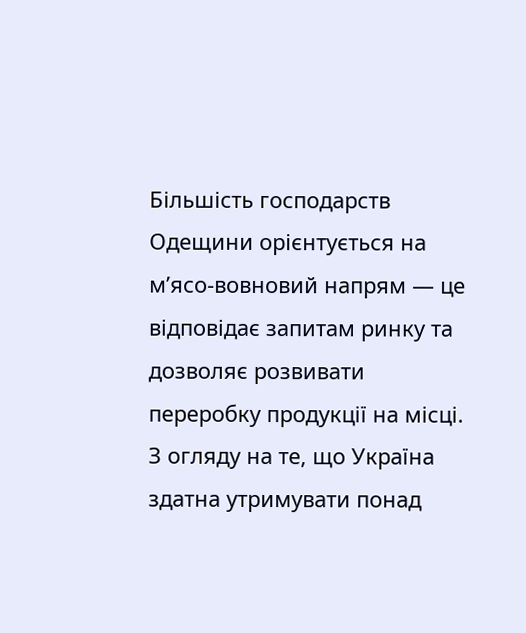Більшість господарств Одещини орієнтується на м’ясо-вовновий напрям — це відповідає запитам ринку та дозволяє розвивати переробку продукції на місці.
З огляду на те, що Україна здатна утримувати понад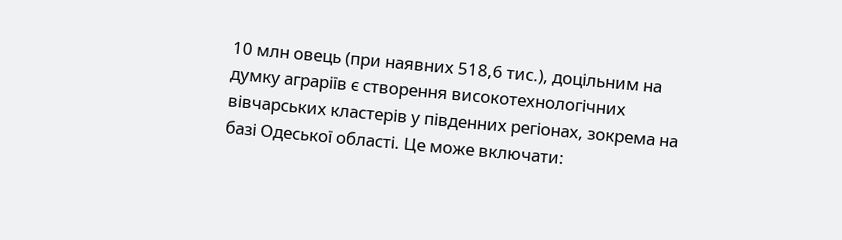10 млн овець (при наявних 518,6 тис.), доцільним на думку аграріїв є створення високотехнологічних вівчарських кластерів у південних регіонах, зокрема на базі Одеської області. Це може включати: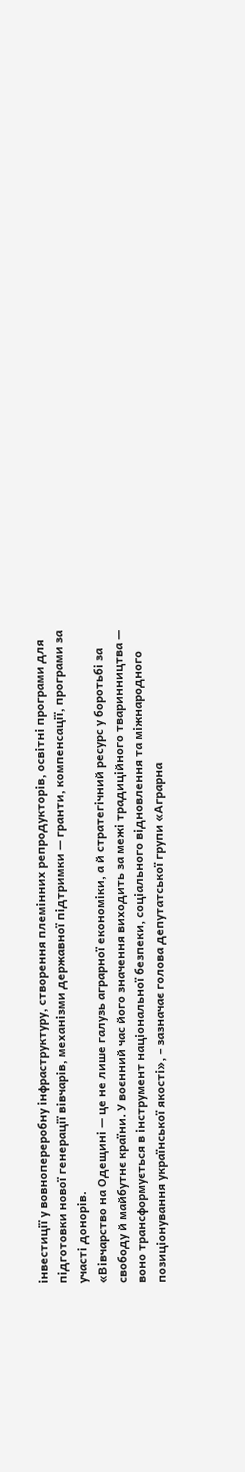інвестиції у вовнопереробну інфраструктуру, створення племінних репродукторів, освітні програми для підготовки нової генерації вівчарів, механізми державної підтримки — гранти, компенсації, програми за участі донорів.
«Вівчарство на Одещині — це не лише галузь аграрної економіки, а й стратегічний ресурс у боротьбі за свободу й майбутнє країни. У воєнний час його значення виходить за межі традиційного тваринництва — воно трансформується в інструмент національної безпеки, соціального відновлення та міжнародного позиціонування української якості», – зазначає голова депутатської групи «Аграрна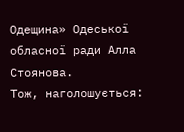Одещина» Одеської обласної ради Алла Стоянова.
Тож, наголошується: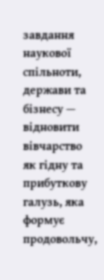завдання наукової спільноти, держави та бізнесу — відновити вівчарство як гідну та прибуткову галузь, яка формує продовольчу,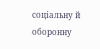соціальну й оборонну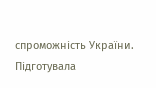спроможність України.
Підготувала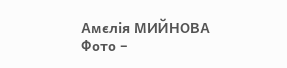Амєлія МИЙНОВА
Фото –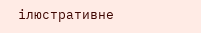ілюстративне